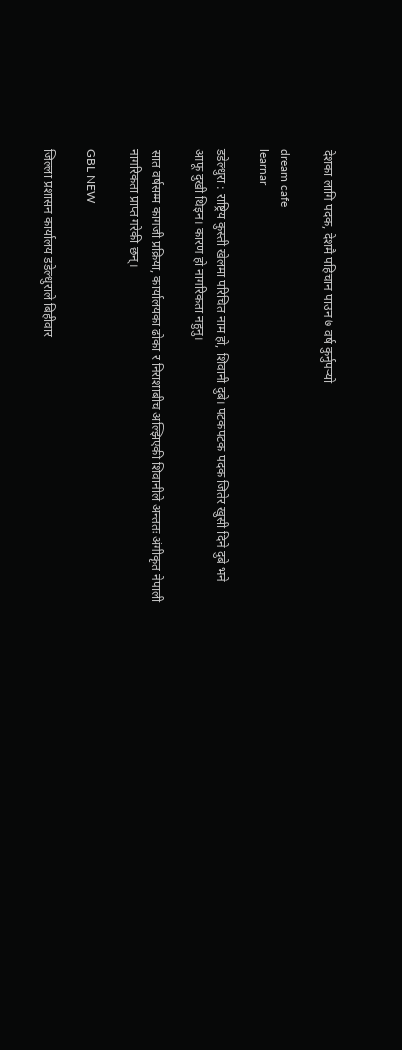देशका लागि पदक, देशमै पहिचान पाउन ७ वर्ष कुर्नुपर्‍यो

dream cafe
learnar

डडेल्धुरा : राष्ट्रिय कुस्ती खेलमा परिचित नाम हो, शिवानी दुबे। पटकपटक पदक जितेर खुसी दिने दुबे भने आफू दुखी थिइन। कारण हो नागरिकता नहुनु।

सात वर्षसम्म कागजी प्रक्रिया, कार्यालयका ढोका र निराशाबीच अल्झिएकी शिवानीले अन्ततः अंगीकृत नेपाली नागरिकता प्राप्त गरेकी छन्।

GBL NEW

जिल्ला प्रशासन कार्यालय डडेल्धुराले बिहीवार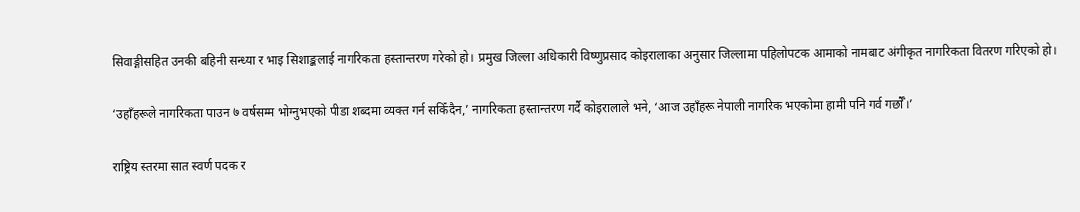सिवाङ्गीसहित उनकी बहिनी सन्ध्या र भाइ सिशाङ्कलाई नागरिकता हस्तान्तरण गरेको हो। प्रमुख जिल्ला अधिकारी विष्णुप्रसाद कोइरालाका अनुसार जिल्लामा पहिलोपटक आमाको नामबाट अंगीकृत नागरिकता वितरण गरिएको हो।

‘उहाँहरूले नागरिकता पाउन ७ वर्षसम्म भोग्नुभएको पीडा शब्दमा व्यक्त गर्न सकिँदैन,’ नागरिकता हस्तान्तरण गर्दै कोइरालाले भने, ‘आज उहाँहरू नेपाली नागरिक भएकोमा हामी पनि गर्व गर्छौँ।’

राष्ट्रिय स्तरमा सात स्वर्ण पदक र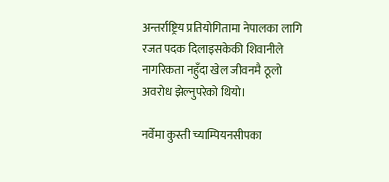अन्तर्राष्ट्रिय प्रतियोगितामा नेपालका लागि रजत पदक दिलाइसकेकी शिवानीले नागरिकता नहुँदा खेल जीवनमै ठूलो अवरोध झेल्नुपरेको थियो।

नर्वेमा कुस्ती च्याम्पियनसीपका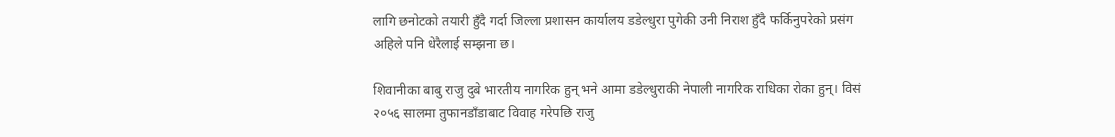लागि छनोटको तयारी हुँदै गर्दा जिल्ला प्रशासन कार्यालय डडेल्धुरा पुगेकी उनी निराश हुँदै फर्किनुपरेको प्रसंग अहिले पनि धेरैलाई सम्झना छ।

शिवानीका बाबु राजु दुबे भारतीय नागरिक हुन् भने आमा डडेल्धुराकी नेपाली नागरिक राधिका रोका हुन्। विसं २०५६ सालमा तुफानडाँडाबाट विवाह गरेपछि राजु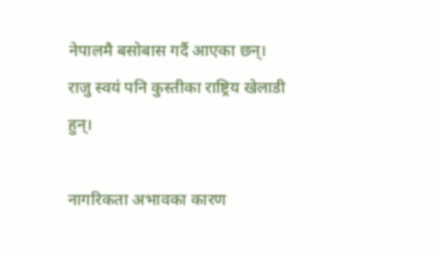नेपालमै बसोबास गर्दै आएका छन्। राजु स्वयं पनि कुस्तीका राष्ट्रिय खेलाडी हुन्।

नागरिकता अभावका कारण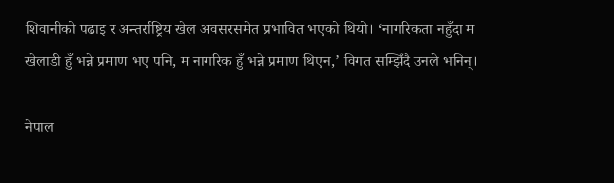शिवानीको पढाइ र अन्तर्राष्ट्रिय खेल अवसरसमेत प्रभावित भएको थियो। ‘नागरिकता नहुँदा म खेलाडी हुँ भन्ने प्रमाण भए पनि, म नागरिक हुँ भन्ने प्रमाण थिएन,’ विगत सम्झिँदै उनले भनिन्।

नेपाल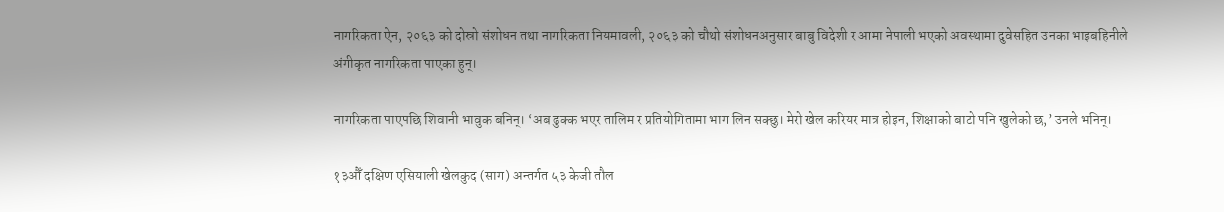नागरिकता ऐन, २०६३ को दोस्रो संशोधन तथा नागरिकता नियमावली, २०६३ को चौथो संशोधनअनुसार बाबु विदेशी र आमा नेपाली भएको अवस्थामा दुवेसहित उनका भाइबहिनीले अंगीकृत नागरिकता पाएका हुन्।

नागरिकता पाएपछि शिवानी भावुक बनिन्। ‘अब ढुक्क भएर तालिम र प्रतियोगितामा भाग लिन सक्छु। मेरो खेल करियर मात्र होइन, शिक्षाको बाटो पनि खुलेको छ,’ उनले भनिन्।

१३औँ दक्षिण एसियाली खेलकुद (साग) अन्तर्गत ५३ केजी तौल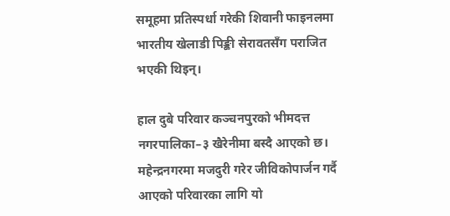समूहमा प्रतिस्पर्धा गरेकी शिवानी फाइनलमा भारतीय खेलाडी पिङ्की सेरावतसँग पराजित भएकी थिइन्।

हाल दुबे परिवार कञ्चनपुरको भीमदत्त नगरपालिका–३ खैरेनीमा बस्दै आएको छ। महेन्द्रनगरमा मजदुरी गरेर जीविकोपार्जन गर्दै आएको परिवारका लागि यो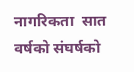नागरिकता  सात वर्षको संघर्षको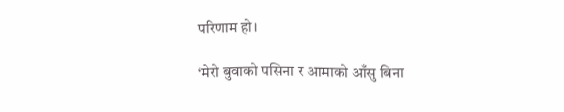परिणाम हो।

‘मेरो बुवाको पसिना र आमाको आँसु बिना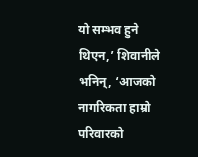यो सम्भव हुने थिएन,’ शिवानीले भनिन्, ‘आजको नागरिकता हाम्रो परिवारको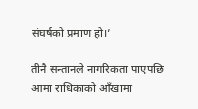संघर्षको प्रमाण हो।’

तीनै सन्तानले नागरिकता पाएपछि आमा राधिकाको आँखामा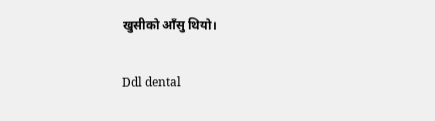खुसीको आँसु थियो।

Ddl dental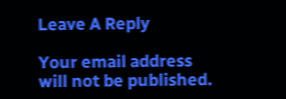Leave A Reply

Your email address will not be published.